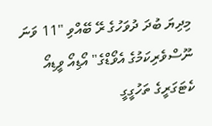މިދިޔަ ބުދަ ދުވަހުގެ ރޭ ބޭއްވި "11 ވަނަ ނޫސްވެރިކަމުގެ އެވޯޑްގެ" އޯޑިއޯ ވީޑިއޯ ކެޓަގަރީގެ ތަހުގީގީ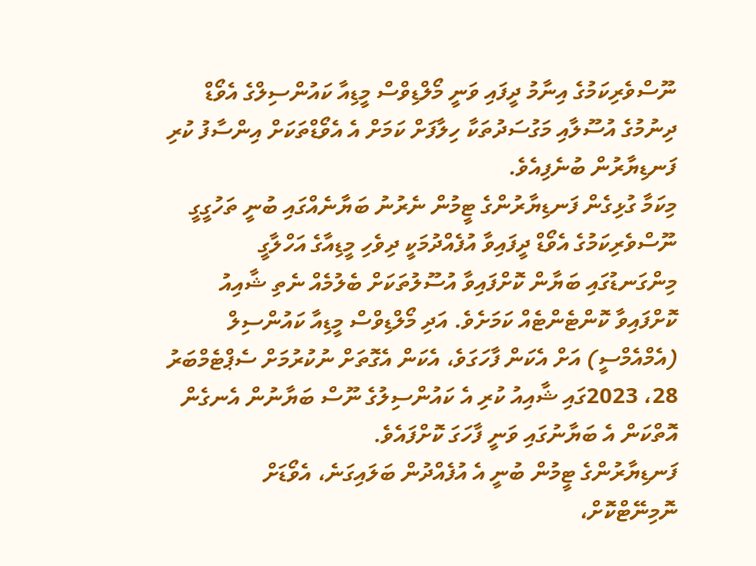ނޫސްވެރިކަމުގެ އިނާމު ދީފައި ވަނީ މޯލްޑިވްސް މީޑިއާ ކައުންސިލްގެ އެވޯޑް ދިނުމުގެ އުސޫލާއި މަގުސަދުތަކާ ހިލާފަށް ކަމަށް އެ އެވޯޑްތަކަށް އިންސާފު ކުރި ފަނޑިޔާރުން ބުނެފިއެވެ.
މިކަމާ ގުޅިގެން ފަނޑިޔާރުންގެ ޓީމުން ނެރުނު ބަޔާނެއްގައި ބުނީ ތަހުގީގީ ނޫސްވެރިކަމުގެ އެވޯޑް ދީފައިވާ އުފެއްދުމަކީ ދިވެހި މީޑިއާގެ އަހްލާގީ މިންގަނޑުގައި ބަޔާން ކޮށްފައިވާ އުސޫލުތަކަށް ބެލުމެއް ނެތި ޝާއިއު ކޮށްފައިވާ ކޮންޓެންޓެއް ކަމަށެވެ. އަދި މޯލްޑިވްސް މީޑިއާ ކައުންސިލް (އެމްއެމްސީ) އަށް އެކަން ފާހަގަވެ، އެކަން އެގޮތަށް ނުކުރުމަށް ސެޕްޓެމްބަރު 28، 2023ގައި ޝާއިއު ކުރި އެ ކައުންސިލުގެ ނޫސް ބަޔާނުން އެނގެން އޮތްކަން އެ ބަޔާނުގައި ވަނީ ފާހަގަ ކޮށްފައެވެ.
ފަނޑިޔާރުންގެ ޓީމުން ބުނީ އެ އުފެއްދުން ބަލައިގަނެ، އެވޯޑަށް ނޮމިނޭޓްކޮށް،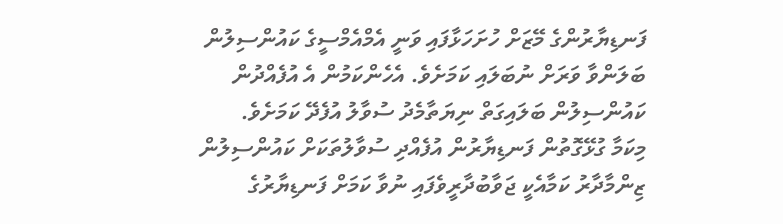ފަނޑިޔާރުންގެ މޭޒަށް ހުށަހަޅާފައި ވަނީ އެމްއެމްސީގެ ކައުންސިލުން ބަލަންވާ ވަރަށް ނުބަލައި ކަމަށެވެ. އެހެންކަމުން އެ އުފެއްދުން ކައުންސިލުން ބަލައިގަތް ނިޔަތާމެދު ސުވާލު އުފެދޭ ކަމަށެވެ.
މިކަމާ ގުޅޭގޮތުން ފަނޑިޔާރުން އުފެއްދި ސުވާލުތަކަށް ކައުންސިލުން ޒިންމާދާރު ކަމާއެކީ ޖަވާބުދާރީވެފައި ނުވާ ކަމަށް ފަނޑިޔާރުގެ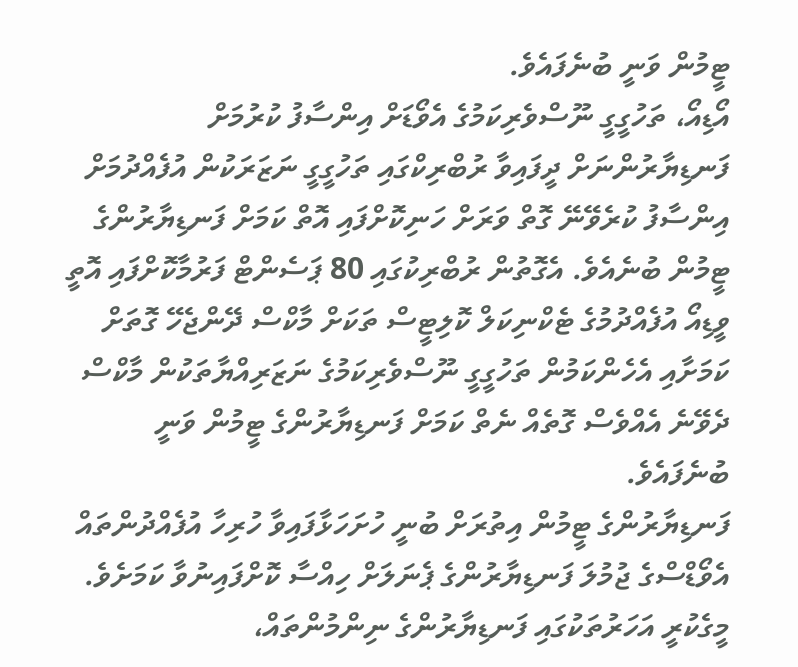ޓީމުން ވަނީ ބުނެފައެވެ.
އޯޑިއޯ، ތަހުގީގީ ނޫސްވެރިކަމުގެ އެވޯޑަށް އިންސާފު ކުރުމަށް ފަނޑިޔާރުންނަށް ދީފައިވާ ރުބްރިކްގައި ތަހުގީގީ ނަޒަރަކުން އުފެއްދުމަށް އިންސާފު ކުރެވޭނޭ ގޮތް ވަރަށް ހަނިކޮށްފައި އޮތް ކަމަށް ފަނޑިޔާރުންގެ ޓީމުން ބުނެއެވެ. އެގޮތުން ރުބްރިކުގައި 80 ޕަސެންޓް ފަރުމާކޮށްފައި އޮތީ ވީޑިއޯ އުފެއްދުމުގެ ޓެކްނިކަލް ކޮލިޓީސް ތަކަށް މާކްސް ދޭންޖެހޭ ގޮތަށް ކަމަށާއި އެހެންކަމުން ތަހުގީގީ ނޫސްވެރިކަމުގެ ނަޒަރިއްޔާތަކުން މާކްސް ދެވޭނެ އެއްވެސް ގޮތެއް ނެތް ކަމަށް ފަނޑިޔާރުންގެ ޓީމުން ވަނީ ބުނެފައެވެ.
ފަނޑިޔާރުންގެ ޓީމުން އިތުރަށް ބުނީ ހުށަހަޅާފައިވާ ހުރިހާ އުފެއްދުންތައް އެވޯޑްސްގެ ޖުމުލަ ފަނޑިޔާރުންގެ ޕެނަލަށް ހިއްސާ ކޮށްފައިނުވާ ކަމަށެވެ.
މީގެކުރީ އަހަރުތަކުގައި ފަނޑިޔާރުންގެ ނިންމުންތައް،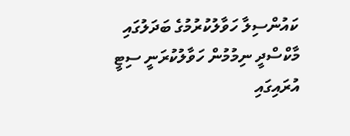ކައުންސިލާ ހަވާލުކުރުމުގެ ބަދަލުގައި މާކްސްދީ ނިމުމުން ހަވާލުކުރަނީ ސިޓީ އުރައިގައި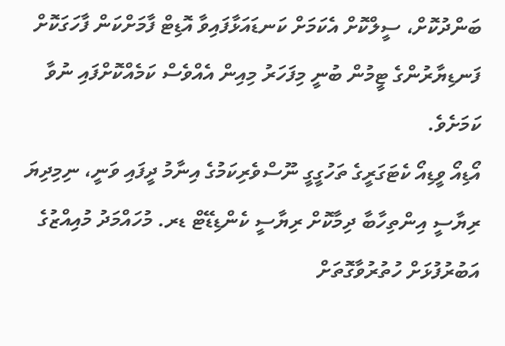ބަންދުކޮށް، ސީލްކޮށް އެކަމަށް ކަނޑައަޅާފައިވާ އޮޑިޓް ފާމަށްކަން ފާހަގަކޮށް ފަނޑިޔާރުންގެ ޓީމުން ބުނީ މިފަހަރު މިއިން އެއްވެސް ކަމެއްކޮށްފައި ނުވާ ކަމަށެވެ.
އޯޑިއޯ ވީޑިއޯ ކެޓަގަރީގެ ތަހުގީގީ ނޫސްވެރިކަމުގެ އިނާމު ދީފައި ވަނީ، ނިމިދިޔަ ރިޔާސީ އިންތިހާބާ ދިމާކޮށް ރިޔާސީ ކެންޑިޑޭޓް ޑރ. މުހައްމަދު މުއިއްޒުގެ އަބުރުފުޅަށް ހުތުރުވާގޮތަށް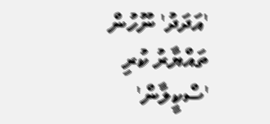'އަދަދު' ނޫހުން ތައްޔާރު ކުރި 'ސްކީލާން'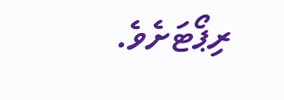ރިޕޯޓަށެވެ.